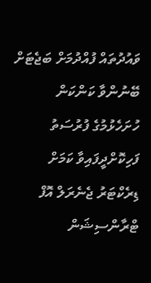ވައުދުތައް ފުއްދުމަށް ބަޖެޓަށް ބޭނުންވާ ކަންކަން ހުށަހެޅުމުގެ ފުރުސަތު ފަހިކޮށްދީފައިވާ ކަމަށް ޑިރެކްޓަރު ޖެނެރަލް އޮފް ޓްރާންސިޝަން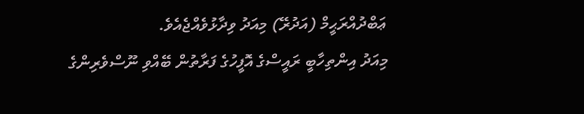ޢަބްދުއްރަޙީމް (އަދުރޭ) މިއަދު ވިދާޅުވެއްޖެއެވެ.
މިއަދު އިންތިހާބީ ރައީސްގެ އޮފީހުގެ ފަރާތުން ބޭއްވި ނޫސްވެރިންގެ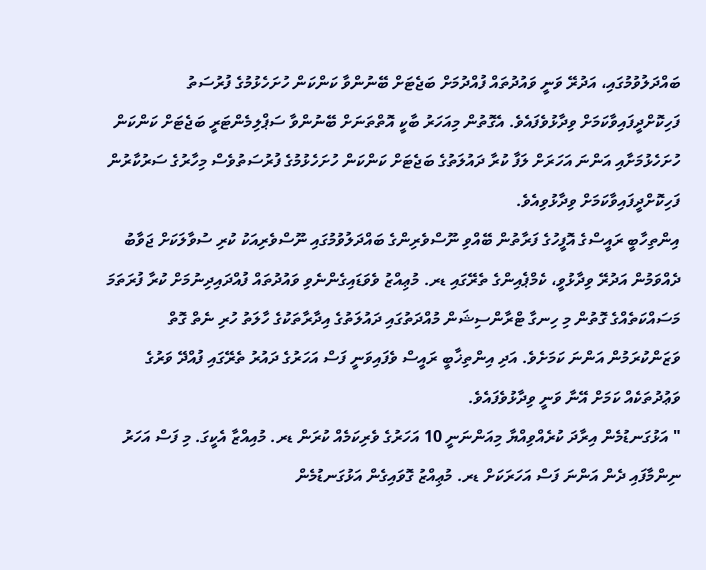ބައްދަލުވުމުގައި، އަދުރޭ ވަނީ ވައުދުތައް ފުއްދުމަށް ބަޖެޓަށް ބޭނުންވާ ކަންކަން ހުށަހެޅުމުގެ ފުރުސަތު ފަހިކޮށްދީފައިވާކަމަށް ވިދާޅުވެފައެވެ. އެގޮތުން މިއަހަރު ބާކީ އޮތްތަނަށް ބޭނުންވާ ސަޕްލިމެންޓަރީ ބަޖެޓަށް ކަންކަން ހުށަހެޅުމަށާއި އަންނަ އަހަރަށް ލަފާ ކުރާ ދައުލަތުގެ ބަޖެޓަށް ކަންކަން ހުށަހެޅުމުގެ ފުރުސަތުވެސް މިހާރުގެ ސަރުކާރުން ފަހިކޮށްދީފައިވާކަމަށް ވިދާޅުވިއެވެ.
އިންތިހާބީ ރައީސްގެ އޮފީހުގެ ފަރާތުން ބޭއްވި ނޫސްވެރިންގެ ބައްދަލުވުމުގައި ނޫސްވެރިއަކު ކުރި ސުވާލަކަށް ޖަވާބު ދެއްވަމުން އަދުރޭ ވިދާޅުވީ، ކެމްޕެއިންގެ ތެރޭގައި ޑރ. މުޢިއްޒު ވެވަޑައިގެންނެވި ވައުދުތައް ފުއްދައިދިނުމަށް ކުރާ ފުރަތަމަ މަސައްކަތެއްގެ ގޮތުން މި ހިނގާ ޓްރާންސިޝަން މުއްދަތުގައި ދައުލަތުގެ އިދާރާތަކުގެ ހާލަތު ހުރި ނެތް ގޮތް ވަޒަންކުރަމުން އަންނަ ކަމަށެވެ. އަދި އިންތިޚާބީ ރައީސް ވެފައިވަނީ ފަސް އަހަރުގެ ދައުރު ތެރޭގައި ފުއްދޭ ވަރުގެ ވަޢުދުތަކެއް ކަމަށް އޭނާ ވަނީ ވިދާޅުވެފައެވެ.
" އަޅުގަނޑުމެން އިރާދަ ކުރެއްވިއްޔާ މިއަންނަނީ 10 އަހަރުގެ ވެރިކަމެއް ކުރަން ޑރ. މުއިއްޒާ އެކީގަ. މި ފަސް އަހަރު ނިންމާފައި ދެން އަންނަ ފަސް އަހަރަކަށް ޑރ. މުޢިއްޒު ގޮވައިގެން އަޅުގަނޑުމެން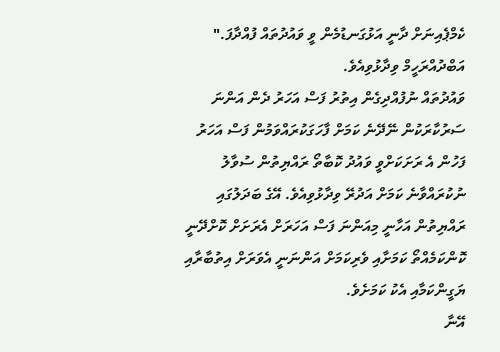ކެމްޕެއިނަށް ދާނީ އަޅުގަނޑުމެން ވީ ވައުދުތައް ފުއްދާފަ." އަބްދުއްރަހީމް ވިދާޅުވިއެވެ.
ވައުދުތައް ނުފުއްދިގެން އިތުރު ފަސް އަހަރު ދެން އަންނަ ސަރުކާރަކުން ނޭދޭނެ ކަމަށް ފާހަގަކުރައްވަމުން ފަސް އަހަރު ފަހުން އެ ރަށަކަށްވީ ވައުދު ކޮބާތޯ ރައްޔިތުން ސުވާލު ނުކުރައްވާނެ ކަމަށް އަދުރޭ ވިދާޅުވިއެވެ. އޭގެ ބަދަލުގައި ރައްޔިތުން އަހާނީ މިއަންނަ ފަސް އަހަރަށް އެރަށަށް ކޮށްދޭނީ ކޮންކަމެއްތޯ ކަމަށާއި ވެރިކަމަށް އަންނަނީ އެވަރަށް އިތުބާރާއި ޔަގީންކަމާއި އެކު ކަމަށެވެ.
އޭނާ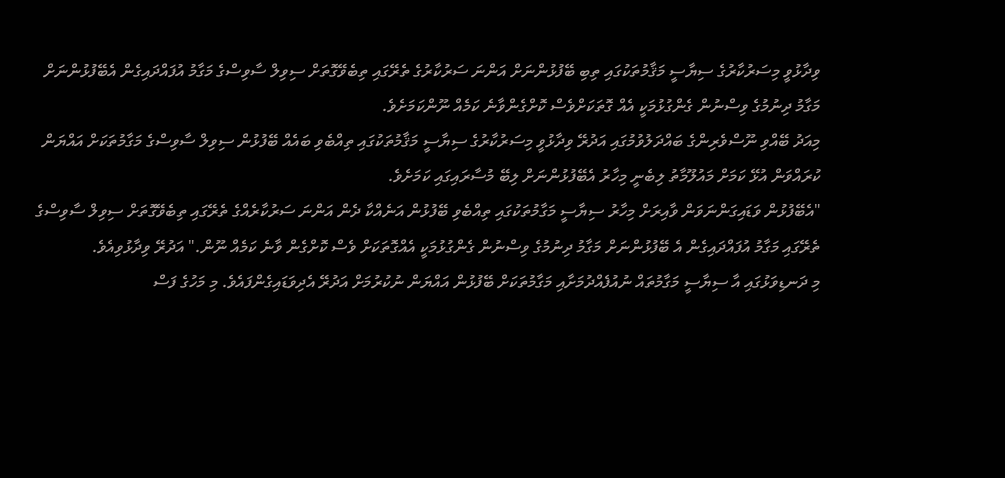ވިދާޅުވީ މިސަރުކާރުގެ ސިޔާސީ މަޤާމުތަކުގައި ތިބި ބޭފުޅުންނަށް އަންނަ ސަރުކާރުގެ ތެރޭގައި ތިބެވޭގޮތަށް ސިވިލް ސާވިސްގެ މަގާމު އުފައްދައިގެން އެބޭފުޅުންނަށް މަގާމު ދިނުމުގެ ވިސްނުން ގެންގުޅުމަކީ އެއް ގޮތަކަށްވެސް ކޮށްގެންވާނެ ކަމެއް ނޫންކަމަށެވެ.
މިއަދު ބޭއްވި ނޫސްވެރިންގެ ބައްދަލުވުމުގައި އަދުރޭ ވިދާޅުވީ މިސަރުކާރުގެ ސިޔާސީ މަޤާމުތަކުގައި ތިއްބެވި ބައެއް ބޭފުޅުން ސިވިލް ސާވިސްގެ މަގާމުތަކަށް އައްޔަން ކުރައްވަން އުޅޭ ކަމަށް މައުލޫމާތު ލިބެނީ މިހާރު އެބޭފުޅުންނަށް ލިބޭ މުސާރައިގައި ކަމަށެވެ.
"އެބޭފުޅުން ވަޑައިގަންނަވަން ވާއިރަށް މިހާރު ސިޔާސީ މަގާމުތަކުގައި ތިއްބެވި ބޭފުޅުން އަނެއްކާ ދެން އަންނަ ސަރުކާރެއްގެ ތެރޭގައި ތިބެވޭގޮތަށް ސިވިލް ސާވިސްގެ ތެރޭގައި މަގާމު އުފައްދައިގެން އެ ބޭފުޅުންނަށް މަގާމު ދިނުމުގެ ވިސްނުން ގެންގުޅުމަކީ އެއްގޮތަކަށް ވެސް ކޮށްގެން ވާނެ ކަމެއް ނޫން." އަދުރޭ ވިދާޅުވިއެވެ.
މި ދަނޑިވަޅުގައި އާ ސިޔާސީ މަގާމުތައް ނުއުފެއްދުމަށާއި މަގާމުތަކަށް ބޭފުޅުން އައްޔަން ނުކުރުމަށް އަދުރޭ އެދިވަޑައިގެންފައެވެ. މި މަހުގެ ފަސް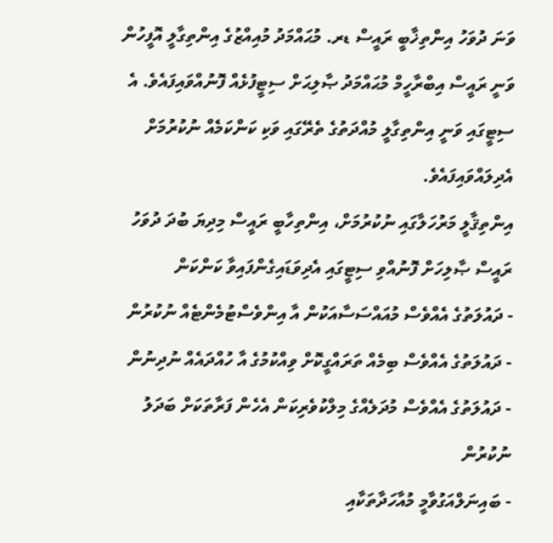ވަނަ ދުވަހު އިންތިޚާބީ ރައީސް ޑރ. މުޙައްމަދު މުއިއްޒުގެ އިންތިގާލީ އޮފީހުން ވަނީ ރައީސް އިބްރާހީމް މުޙައްމަދު ޞާލިޙަށް ސިޓީފުޅެއް ފޮނުއްވައިފައެވެ. އެ ސިޓީގައި ވަނީ އިންތިގާލީ މުއްދަތުގެ ތެރޭގައި ވަކި ކަންކަމެއް ނުކުރުމަށް އެދިލައްވައިފައެވެ.
އިންތިޤާލީ މަރުހަލާގައި ނުކުރުމަށް، އިންތިހާބީ ރައީސް މިދިޔަ ބުދަ ދުވަހު ރައީސް ޞާލިހަށް ފޮނުއްވި ސިޓީގައި އެދިވަޑައިގެންފައިވާ ކަންކަން
- ދައުލަތުގެ އެއްވެސް މުއައްސަސާއަކުން އާ އިންވެސްޓުމެންޓެއް ނުކުރުން
- ދައުލަތުގެ އެއްވެސް ބިމެއް ތަރައްގީކޮށް ވިއްކުމުގެ އާ ހުއްދައެއް ނުދިނުން
- ދައުލަތުގެ އެއްވެސް މުދަލެއްގެ މިލްކުވެރިކަން އެހެން ފަރާތަކަށް ބަދަލު ނުކުރުން
- ބައިނަލްއަގުވާމީ މުއާހަދާތަކާއި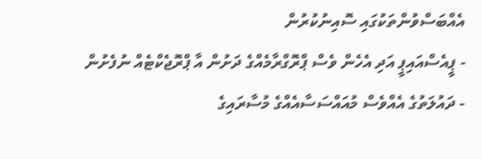އެއްބަސްވުންތަކުގައި ސޮއިނުކުރުން
- ޕީއެސްއައިޕީ އަދި އެހެން ވެސް ޕްރޮގްރާމެއްގެ ދަށުން އާ ޕްރޮޖެކްޓެއް ނުފެށުން
- ދައުލަތުގެ އެއްވެސް މުއައްސަސާއެއްގެ މުސާރައިގެ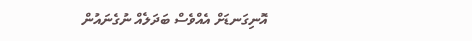އޮނިގަނޑަށް އެއްވެސް ބަދަލެއް ނުގެނައުން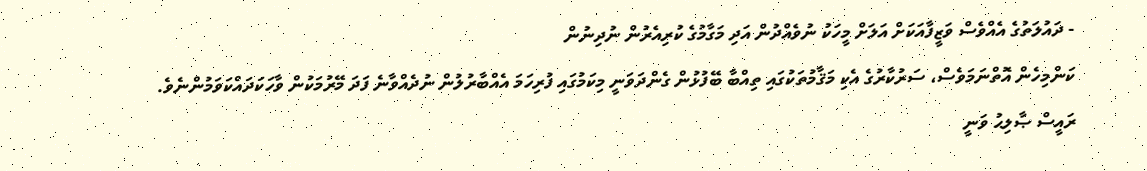- ދައުލަތުގެ އެއްވެސް ވަޒީފާއަކަށް އަލަށް މީހަކު ނުވެއްދުން އަދި މަގާމުގެ ކުރިއެރުން ނުދިނުން
ކަންމިހެން އޮތްނަމަވެސް، ސަރުކާރުގެ އެކި މަޤާމުތަކުގައި ތިއްބާ ބޭފުޅުން ގެންދަވަނީ މިކަމުގައި ފުރިހަމަ އެއްބާރުލުން ނުދެއްވާނެ ފަދަ މޭރުމަކުން ވާހަކަދައްކަވަމުންނެވެ.
ރައީސް ޞާލިޙު ވަނީ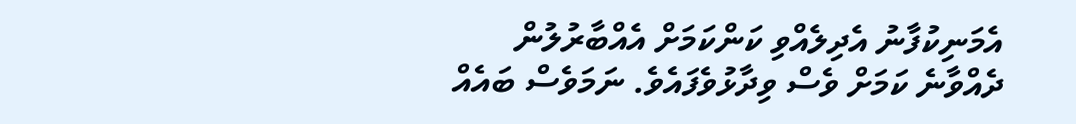އެމަނިކުފާނު އެދިލެއްވި ކަންކަމަށް އެއްބާރުލުން ދެއްވާނެ ކަމަށް ވެސް ވިދާޅުވެފައެވެ. ނަމަވެސް ބައެއް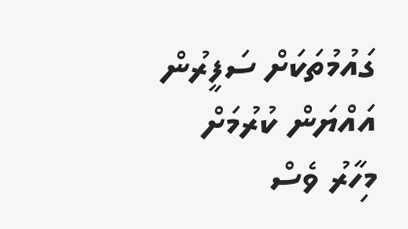ގައުމުތަކަށް ސަފީރުން އައްޔަން ކުރުމަށް މިހާރު ވެސް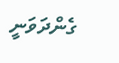ގެންދަވަނީ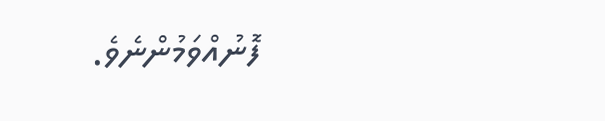ފޮނުއްވަމުންނެވެ.